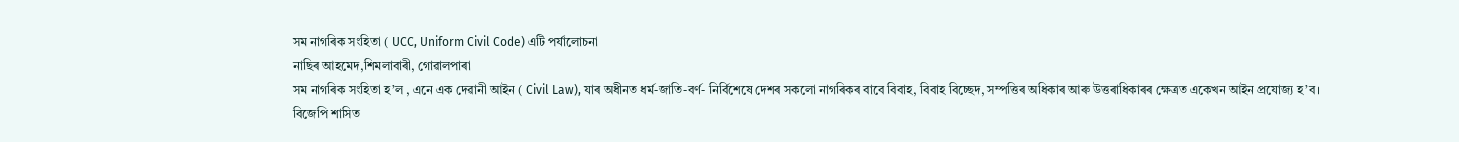সম নাগৰিক সংহিতা ( UCC, Uniform Civil Code) এটি পৰ্যালোচনা
নাছিৰ আহমেদ,শিমলাবাৰী, গোৱালপাৰা
সম নাগৰিক সংহিতা হ’ল , এনে এক দেৱানী আইন ( Civil Law), যাৰ অধীনত ধৰ্ম-জাতি-বৰ্ণ- নিৰ্বিশেষে দেশৰ সকলো নাগৰিকৰ বাবে বিবাহ, বিবাহ বিচ্ছেদ, সম্পত্তিৰ অধিকাৰ আৰু উত্তৰাধিকাৰৰ ক্ষেত্ৰত একেখন আইন প্ৰযোজ্য হ’ব।
বিজেপি শাসিত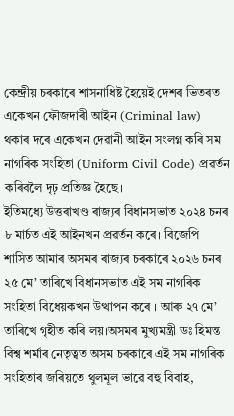কেন্দ্ৰীয় চৰকাৰে শাসনাধিষ্ট হৈয়েই দেশৰ ভিতৰত একেখন ফৌজদাৰী আইন (Criminal law) থকাৰ দৰে একেখন দেৱানী আইন সংলগ্ন কৰি সম নাগৰিক সংহিতা (Uniform Civil Code) প্ৰৱৰ্তন কৰিবলৈ দৃঢ় প্ৰতিজ্ঞ হৈছে।
ইতিমধ্যে উত্তৰাখণ্ড ৰাজ্যৰ বিধানসভাত ২০২৪ চনৰ ৮ মাৰ্চত এই আইনখন প্ৰৱৰ্তন কৰে। বিজেপি শাসিত আমাৰ অসমৰ ৰাজ্যৰ চৰকাৰে ২০২৬ চনৰ ২৫ মে’ তাৰিখে বিধানসভাত এই সম নাগৰিক সংহিতা বিধেয়কখন উত্থাপন কৰে । আৰু ২৭ মে’ তাৰিখে গৃহীত কৰি লয়।অসমৰ মুখ্যমন্ত্ৰী ডঃ হিমন্ত বিশ্ব শৰ্মাৰ নেতৃত্বত অসম চৰকাৰে এই সম নাগৰিক সংহিতাৰ জৰিয়তে থুলমূল ভাৱে বহু বিবাহ,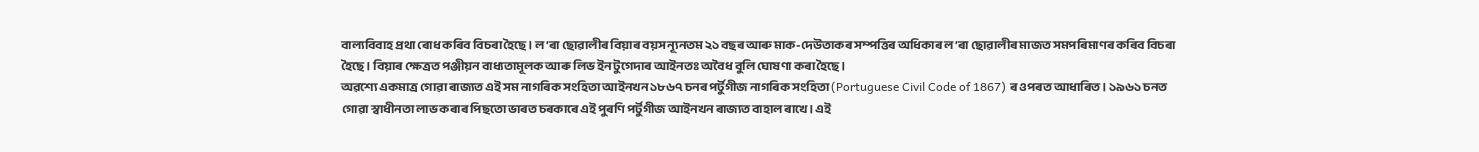বাল্যবিবাহ প্ৰথা ৰোধ কৰিব বিচৰা হৈছে। ল’ৰা ছোৱালীৰ বিয়াৰ বয়স ন্যূনতম ২১ বছৰ আৰু মাক-দেউতাকৰ সম্পত্তিৰ অধিকাৰ ল’ৰা ছোৱালীৰ মাজত সমপৰিমাণৰ কৰিব বিচৰা হৈছে। বিয়াৰ ক্ষেত্ৰত পঞ্জীয়ন বাধ্যতামূলক আৰু লিভ ইন টুগেদাৰ আইনতঃ অবৈধ বুলি ঘোষণা কৰা হৈছে।
অৱশ্যে একমাত্ৰ গোৱা ৰাজ্যত এই সম নাগৰিক সংহিতা আইনখন ১৮৬৭ চনৰ পৰ্টুগীজ নাগৰিক সংহিতা (Portuguese Civil Code of 1867) ৰ ওপৰত আধাৰিত। ১৯৬১ চনত গোৱা স্বাধীনতা লাভ কৰাৰ পিছতো ভাৰত চৰকাৰে এই পুৰণি পৰ্টুগীজ আইনখন ৰাজ্যত বাহাল ৰাখে। এই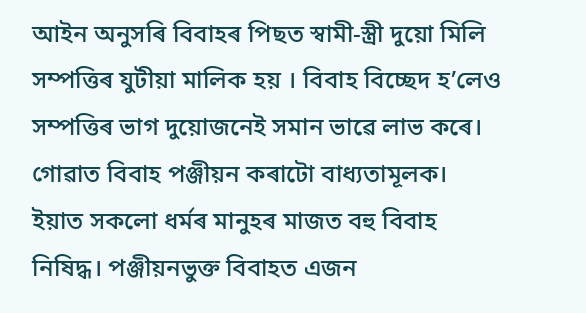আইন অনুসৰি বিবাহৰ পিছত স্বামী-স্ত্ৰী দুয়ো মিলি সম্পত্তিৰ যুটীয়া মালিক হয় । বিবাহ বিচ্ছেদ হ’লেও সম্পত্তিৰ ভাগ দুয়োজনেই সমান ভাৱে লাভ কৰে।
গোৱাত বিবাহ পঞ্জীয়ন কৰাটো বাধ্যতামূলক।
ইয়াত সকলো ধৰ্মৰ মানুহৰ মাজত বহু বিবাহ নিষিদ্ধ। পঞ্জীয়নভুক্ত বিবাহত এজন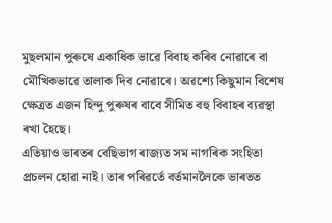মুছলমান পুৰুষে একাধিক ভাৱে বিবাহ কৰিব নোৱাৰে বা মৌখিকভাৱে তালাক দিব নোৱাৰে। অৱশ্যে কিছুমান বিশেষ ক্ষেত্ৰত এজন হিন্দু পুৰুষৰ বাবে সীমিত বহু বিবাহৰ ব্যৱস্থা ৰখা হৈছে।
এতিয়াও ভাৰতৰ বেছিভাগ ৰাজ্যত সম নাগৰিক সংহিতা প্ৰচলন হোৱা নাই। তাৰ পৰিৱৰ্তে বৰ্তমানলৈকে ভাৰতত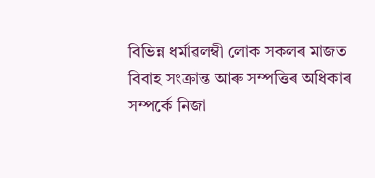বিভিন্ন ধৰ্মাৱলম্বী লোক সকলৰ মাজত বিবাহ সংক্ৰান্ত আৰু সম্পত্তিৰ অধিকাৰ সম্পৰ্কে নিজা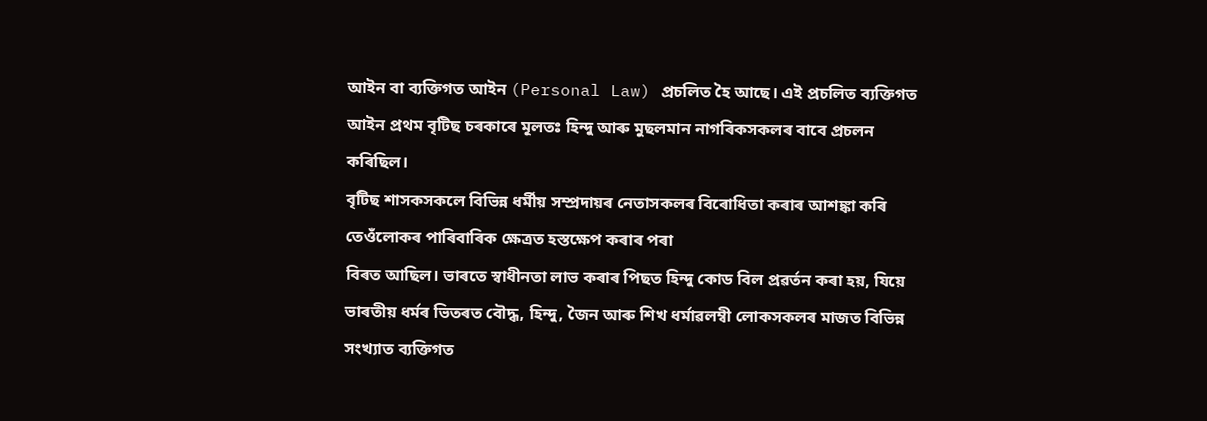আইন বা ব্যক্তিগত আইন (Personal Law) প্ৰচলিত হৈ আছে। এই প্ৰচলিত ব্যক্তিগত আইন প্ৰথম বৃটিছ চৰকাৰে মূলতঃ হিন্দু আৰু মুছলমান নাগৰিকসকলৰ বাবে প্ৰচলন কৰিছিল।
বৃটিছ শাসকসকলে বিভিন্ন ধৰ্মীয় সম্প্ৰদায়ৰ নেতাসকলৰ বিৰোধিতা কৰাৰ আশঙ্কা কৰি তেওঁলোকৰ পাৰিবাৰিক ক্ষেত্ৰত হস্তক্ষেপ কৰাৰ পৰা
বিৰত আছিল। ভাৰতে স্বাধীনতা লাভ কৰাৰ পিছত হিন্দু কোড বিল প্ৰৱৰ্তন কৰা হয়, যিয়ে ভাৰতীয় ধৰ্মৰ ভিতৰত বৌদ্ধ, হিন্দু, জৈন আৰু শিখ ধৰ্মাৱলম্বী লোকসকলৰ মাজত বিভিন্ন সংখ্যাত ব্যক্তিগত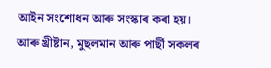আইন সংশোধন আৰু সংস্কাৰ কৰা হয়। আৰু খ্ৰীষ্টান, মুছলমান আৰু পাৰ্ছী সকলৰ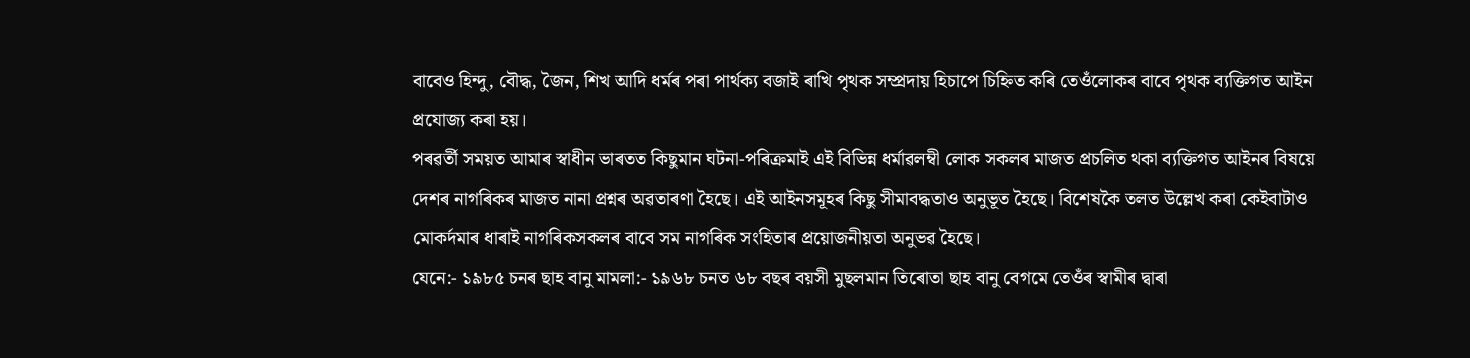বাবেও হিন্দু, বৌদ্ধ, জৈন, শিখ আদি ধৰ্মৰ পৰা পাৰ্থক্য বজাই ৰাখি পৃথক সম্প্ৰদায় হিচাপে চিহ্নিত কৰি তেওঁলোকৰ বাবে পৃথক ব্যক্তিগত আইন প্ৰযোজ্য কৰা হয়।
পৰৱৰ্তী সময়ত আমাৰ স্বাধীন ভাৰতত কিছুমান ঘটনা-পৰিক্ৰমাই এই বিভিন্ন ধৰ্মাৱলম্বী লোক সকলৰ মাজত প্ৰচলিত থকা ব্যক্তিগত আইনৰ বিষয়ে দেশৰ নাগৰিকৰ মাজত নানা প্ৰশ্নৰ অৱতাৰণা হৈছে। এই আইনসমূহৰ কিছু সীমাবদ্ধতাও অনুভূত হৈছে। বিশেষকৈ তলত উল্লেখ কৰা কেইবাটাও মোকৰ্দমাৰ ধাৰাই নাগৰিকসকলৰ বাবে সম নাগৰিক সংহিতাৰ প্ৰয়োজনীয়তা অনুভৱ হৈছে।
যেনে:- ১৯৮৫ চনৰ ছাহ বানু মামলা:- ১৯৬৮ চনত ৬৮ বছৰ বয়সী মুছলমান তিৰোতা ছাহ বানু বেগমে তেওঁৰ স্বামীৰ দ্বাৰা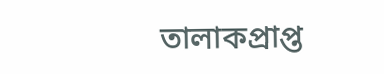তালাকপ্ৰাপ্ত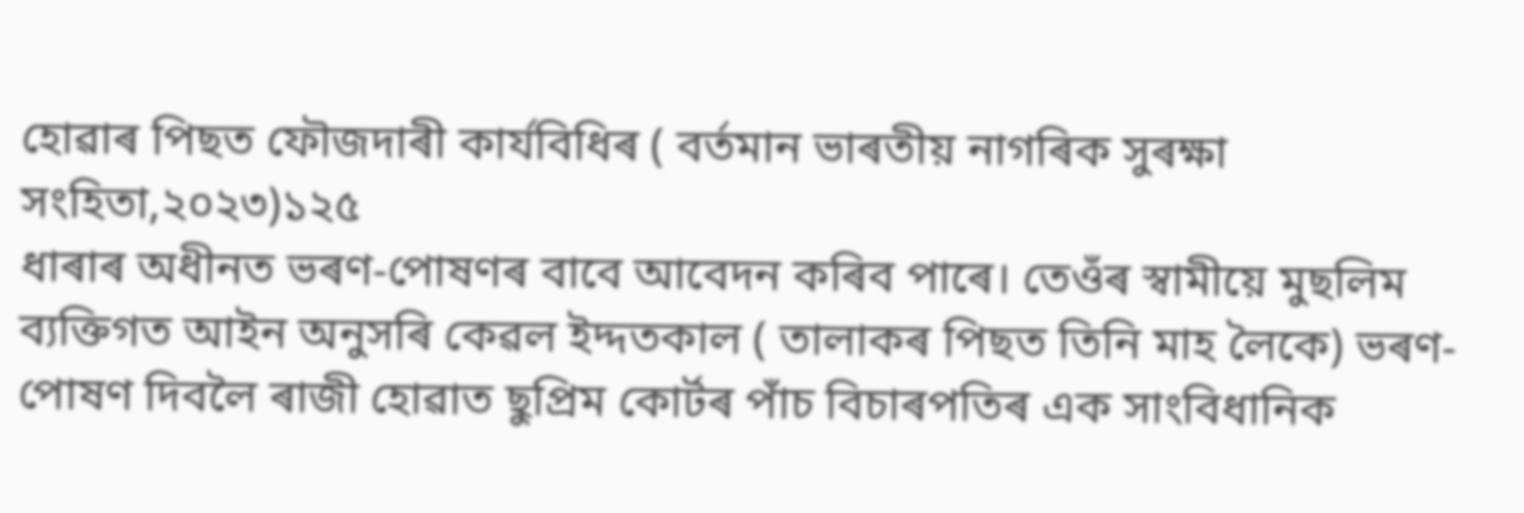হোৱাৰ পিছত ফৌজদাৰী কাৰ্যবিধিৰ ( বৰ্তমান ভাৰতীয় নাগৰিক সুৰক্ষা সংহিতা,২০২৩)১২৫
ধাৰাৰ অধীনত ভৰণ-পোষণৰ বাবে আবেদন কৰিব পাৰে। তেওঁৰ স্বামীয়ে মুছলিম ব্যক্তিগত আইন অনুসৰি কেৱল ইদ্দতকাল ( তালাকৰ পিছত তিনি মাহ লৈকে) ভৰণ-পোষণ দিবলৈ ৰাজী হোৱাত ছুপ্ৰিম কোৰ্টৰ পাঁচ বিচাৰপতিৰ এক সাংবিধানিক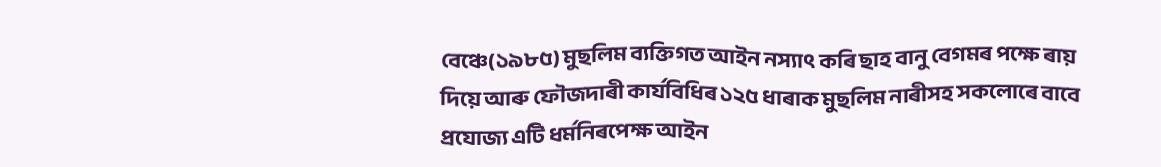বেঞ্চে(১৯৮৫) মুছলিম ব্যক্তিগত আইন নস্যাৎ কৰি ছাহ বানু বেগমৰ পক্ষে ৰায় দিয়ে আৰু ফৌজদাৰী কাৰ্যবিধিৰ ১২৫ ধাৰাক মুছলিম নাৰীসহ সকলোৰে বাবে প্ৰযোজ্য এটি ধৰ্মনিৰপেক্ষ আইন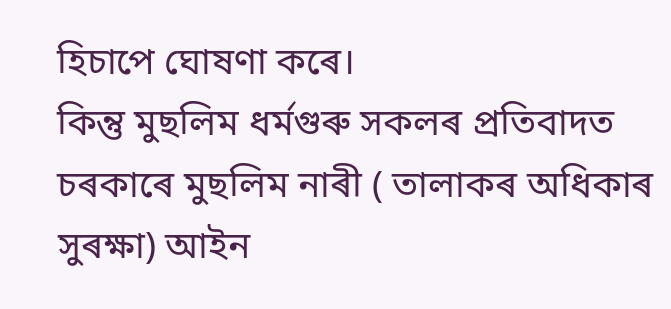হিচাপে ঘোষণা কৰে।
কিন্তু মুছলিম ধৰ্মগুৰু সকলৰ প্ৰতিবাদত চৰকাৰে মুছলিম নাৰী ( তালাকৰ অধিকাৰ সুৰক্ষা) আইন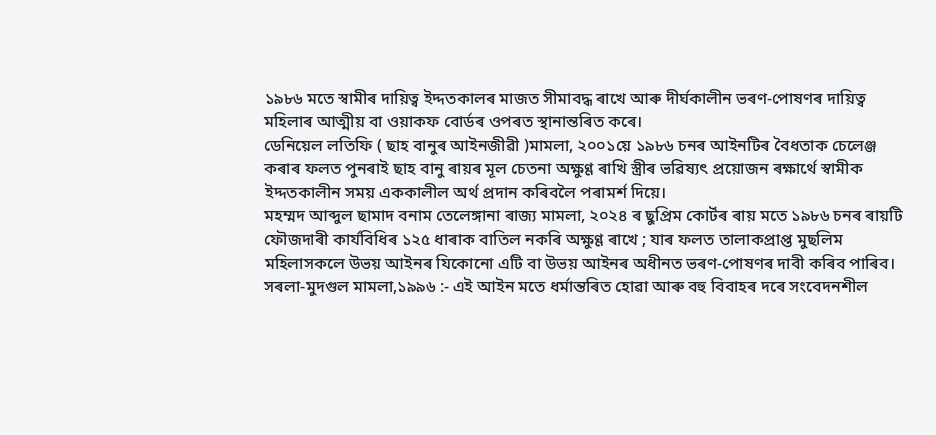১৯৮৬ মতে স্বামীৰ দায়িত্ব ইদ্দতকালৰ মাজত সীমাবদ্ধ ৰাখে আৰু দীৰ্ঘকালীন ভৰণ-পোষণৰ দায়িত্ব মহিলাৰ আত্মীয় বা ওয়াকফ বোৰ্ডৰ ওপৰত স্থানান্তৰিত কৰে।
ডেনিয়েল লতিফি ( ছাহ বানুৰ আইনজীৱী )মামলা, ২০০১য়ে ১৯৮৬ চনৰ আইনটিৰ বৈধতাক চেলেঞ্জ কৰাৰ ফলত পুনৰাই ছাহ বানু ৰায়ৰ মূল চেতনা অক্ষুণ্ণ ৰাখি স্ত্ৰীৰ ভৱিষ্যৎ প্ৰয়োজন ৰক্ষাৰ্থে স্বামীক ইদ্দতকালীন সময় এককালীল অৰ্থ প্ৰদান কৰিবলৈ পৰামৰ্শ দিয়ে।
মহম্মদ আব্দুল ছামাদ বনাম তেলেঙ্গানা ৰাজ্য মামলা, ২০২৪ ৰ ছুপ্ৰিম কোৰ্টৰ ৰায় মতে ১৯৮৬ চনৰ ৰায়টি ফৌজদাৰী কাৰ্যবিধিৰ ১২৫ ধাৰাক বাতিল নকৰি অক্ষুণ্ণ ৰাখে ; যাৰ ফলত তালাকপ্ৰাপ্ত মুছলিম মহিলাসকলে উভয় আইনৰ যিকোনো এটি বা উভয় আইনৰ অধীনত ভৰণ-পোষণৰ দাবী কৰিব পাৰিব।
সৰলা-মুদগুল মামলা,১৯৯৬ :- এই আইন মতে ধৰ্মান্তৰিত হোৱা আৰু বহু বিবাহৰ দৰে সংবেদনশীল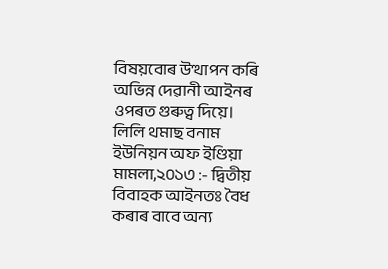বিষয়বোৰ উত্থাপন কৰি অভিন্ন দেৱানী আইনৰ ওপৰত গুৰুত্ব দিয়ে।
লিলি থমাছ বনাম ইউনিয়ন অফ ইণ্ডিয়া মামলা,২০১৩ :- দ্বিতীয় বিবাহক আইনতঃ বৈধ কৰাৰ বাবে অন্য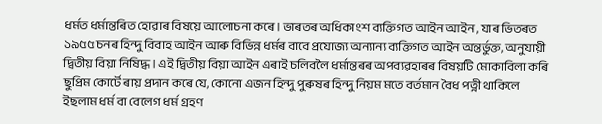ধৰ্মত ধৰ্মান্তৰিত হোৱাৰ বিষয়ে আলোচনা কৰে। ভাৰতৰ অধিকাংশ ব্যক্তিগত আইন আইন , যাৰ ভিতৰত ১৯৫৫ চনৰ হিন্দু বিবাহ আইন আৰু বিভিন্ন ধৰ্মৰ বাবে প্ৰযোজ্য অন্যান্য ব্যক্তিগত আইন অন্তৰ্ভুক্ত, অনুযায়ী দ্বিতীয় বিয়া নিষিদ্ধ। এই দ্বিতীয় বিয়া আইন এৰাই চলিবলৈ ধৰ্মান্তৰৰ অপব্যৱহাৰৰ বিষয়টি মোকাবিলা কৰি ছুপ্ৰিম কোৰ্টে ৰায় প্ৰদান কৰে যে, কোনো এজন হিন্দু পুৰুষৰ হিন্দু নিয়ম মতে বৰ্তমান বৈধ পত্নী থাকিলে ইছলাম ধৰ্ম বা বেলেগ ধৰ্ম গ্ৰহণ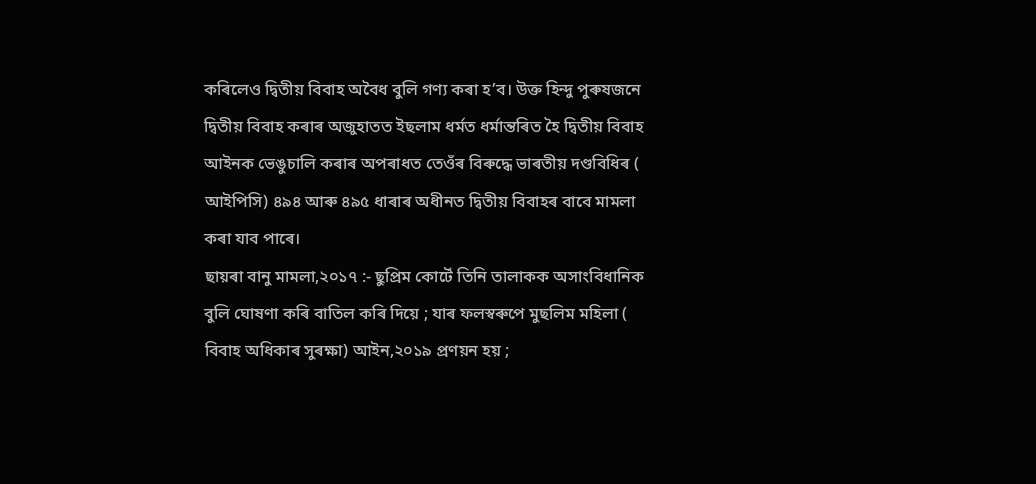কৰিলেও দ্বিতীয় বিবাহ অবৈধ বুলি গণ্য কৰা হ’ব। উক্ত হিন্দু পুৰুষজনে দ্বিতীয় বিবাহ কৰাৰ অজুহাতত ইছলাম ধৰ্মত ধৰ্মান্তৰিত হৈ দ্বিতীয় বিবাহ আইনক ভেঙুচালি কৰাৰ অপৰাধত তেওঁৰ বিৰুদ্ধে ভাৰতীয় দণ্ডবিধিৰ ( আইপিসি) ৪৯৪ আৰু ৪৯৫ ধাৰাৰ অধীনত দ্বিতীয় বিবাহৰ বাবে মামলা কৰা যাব পাৰে।
ছায়ৰা বানু মামলা,২০১৭ :- ছুপ্ৰিম কোৰ্টে তিনি তালাকক অসাংবিধানিক বুলি ঘোষণা কৰি বাতিল কৰি দিয়ে ; যাৰ ফলস্বৰুপে মুছলিম মহিলা ( বিবাহ অধিকাৰ সুৰক্ষা) আইন,২০১৯ প্ৰণয়ন হয় ;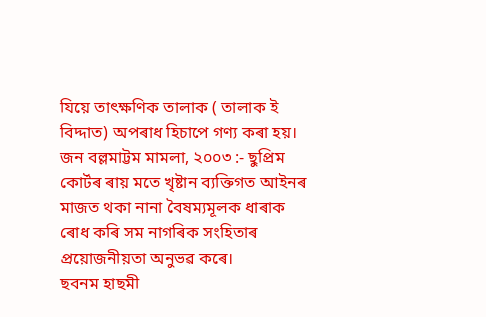যিয়ে তাৎক্ষণিক তালাক ( তালাক ই বিদ্দাত) অপৰাধ হিচাপে গণ্য কৰা হয়।
জন বল্লমাট্টম মামলা, ২০০৩ :- ছুপ্ৰিম কোৰ্টৰ ৰায় মতে খৃষ্টান ব্যক্তিগত আইনৰ মাজত থকা নানা বৈষম্যমূলক ধাৰাক ৰোধ কৰি সম নাগৰিক সংহিতাৰ প্ৰয়োজনীয়তা অনুভৱ কৰে।
ছবনম হাছমী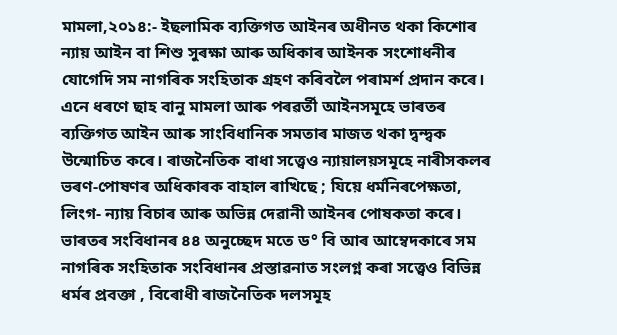মামলা,২০১৪:- ইছলামিক ব্যক্তিগত আইনৰ অধীনত থকা কিশোৰ ন্যায় আইন বা শিশু সুৰক্ষা আৰু অধিকাৰ আইনক সংশোধনীৰ যোগেদি সম নাগৰিক সংহিতাক গ্ৰহণ কৰিবলৈ পৰামৰ্শ প্ৰদান কৰে।
এনে ধৰণে ছাহ বানু মামলা আৰু পৰৱৰ্তী আইনসমূহে ভাৰতৰ ব্যক্তিগত আইন আৰু সাংবিধানিক সমতাৰ মাজত থকা দ্বন্দ্বক উন্মোচিত কৰে। ৰাজনৈতিক বাধা সত্ত্বেও ন্যায়ালয়সমূহে নাৰীসকলৰ ভৰণ-পোষণৰ অধিকাৰক বাহাল ৰাখিছে ; যিয়ে ধৰ্মনিৰপেক্ষতা, লিংগ- ন্যায় বিচাৰ আৰু অভিন্ন দেৱানী আইনৰ পোষকতা কৰে।
ভাৰতৰ সংবিধানৰ ৪৪ অনুচ্ছেদ মতে ড° বি আৰ আম্বেদকাৰে সম নাগৰিক সংহিতাক সংবিধানৰ প্ৰস্তাৱনাত সংলগ্ন কৰা সত্ত্বেও বিভিন্ন ধৰ্মৰ প্ৰবক্তা , বিৰোধী ৰাজনৈতিক দলসমূহ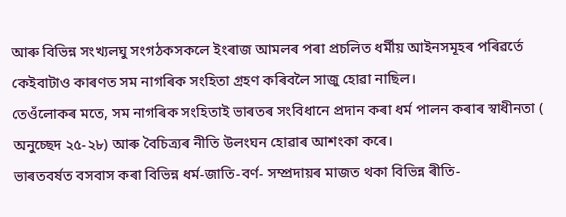আৰু বিভিন্ন সংখ্যলঘু সংগঠকসকলে ইংৰাজ আমলৰ পৰা প্ৰচলিত ধৰ্মীয় আইনসমূহৰ পৰিৱৰ্তে কেইবাটাও কাৰণত সম নাগৰিক সংহিতা গ্ৰহণ কৰিবলৈ সাজু হোৱা নাছিল।
তেওঁলোকৰ মতে, সম নাগৰিক সংহিতাই ভাৰতৰ সংবিধানে প্ৰদান কৰা ধৰ্ম পালন কৰাৰ স্বাধীনতা ( অনুচ্ছেদ ২৫-২৮) আৰু বৈচিত্ৰ্যৰ নীতি উলংঘন হোৱাৰ আশংকা কৰে।
ভাৰতবৰ্ষত বসবাস কৰা বিভিন্ন ধৰ্ম-জাতি-বৰ্ণ- সম্প্ৰদায়ৰ মাজত থকা বিভিন্ন ৰীতি-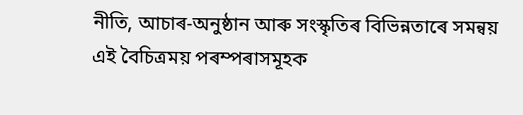নীতি, আচাৰ-অনুষ্ঠান আৰু সংস্কৃতিৰ বিভিন্নতাৰে সমন্বয় এই বৈচিত্ৰময় পৰম্পৰাসমূহক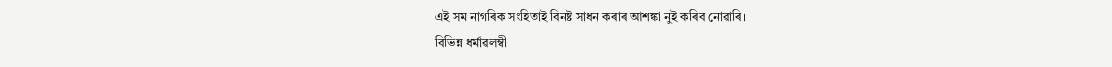এই সম নাগৰিক সংহিতাই বিনষ্ট সাধন কৰাৰ আশঙ্কা নুই কৰিব নোৱাৰি।
বিভিন্ন ধৰ্মাৱলম্বী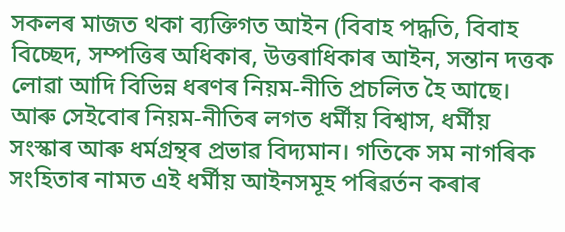সকলৰ মাজত থকা ব্যক্তিগত আইন (বিবাহ পদ্ধতি, বিবাহ বিচ্ছেদ, সম্পত্তিৰ অধিকাৰ, উত্তৰাধিকাৰ আইন, সন্তান দত্তক লোৱা আদি বিভিন্ন ধৰণৰ নিয়ম-নীতি প্ৰচলিত হৈ আছে। আৰু সেইবোৰ নিয়ম-নীতিৰ লগত ধৰ্মীয় বিশ্বাস, ধৰ্মীয় সংস্কাৰ আৰু ধৰ্মগ্ৰন্থৰ প্ৰভাৱ বিদ্যমান। গতিকে সম নাগৰিক সংহিতাৰ নামত এই ধৰ্মীয় আইনসমূহ পৰিৱৰ্তন কৰাৰ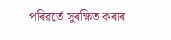পৰিৱৰ্তে সুৰক্ষিত কৰাৰ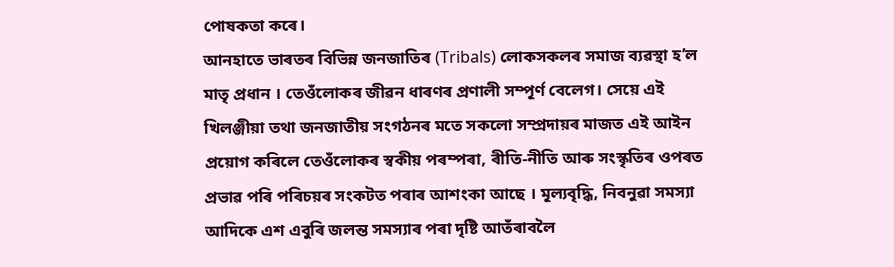পোষকতা কৰে।
আনহাতে ভাৰতৰ বিভিন্ন জনজাতিৰ (Tribals) লোকসকলৰ সমাজ ব্যৱস্থা হ’ল মাতৃ প্ৰধান । তেওঁলোকৰ জীৱন ধাৰণৰ প্ৰণালী সম্পূৰ্ণ বেলেগ। সেয়ে এই খিলঞ্জীয়া তথা জনজাতীয় সংগঠনৰ মতে সকলো সম্প্ৰদায়ৰ মাজত এই আইন প্ৰয়োগ কৰিলে তেওঁলোকৰ স্বকীয় পৰম্পৰা, ৰীতি-নীতি আৰু সংস্কৃতিৰ ওপৰত প্ৰভাৱ পৰি পৰিচয়ৰ সংকটত পৰাৰ আশংকা আছে । মূল্যবৃদ্ধি, নিবনুৱা সমস্যা আদিকে এশ এবুৰি জলন্ত সমস্যাৰ পৰা দৃষ্টি আতঁৰাবলৈ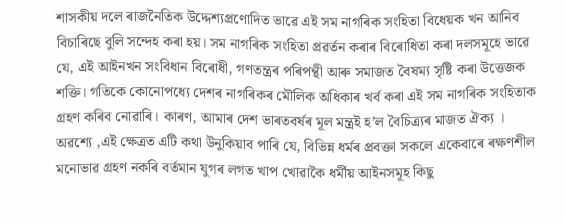শাসকীয় দলে ৰাজনৈতিক উদ্দেশ্যপ্ৰণোদিত ভাৱে এই সম নাগৰিক সংহিতা বিধেয়ক খন আনিব বিচাৰিছে বুলি সন্দেহ কৰা হয়। সম নাগৰিক সংহিতা প্ৰৱৰ্তন কৰাৰ বিৰোধিতা কৰা দলসমূহে ভাৱে যে, এই আইনখন সংবিধান বিৰোধী, গণতন্ত্ৰৰ পৰিপন্থী আৰু সমাজত বৈষম্য সৃষ্টি কৰা উত্তেজক শক্তি। গতিকে কোনোপধ্যে দেশৰ নাগৰিকৰ মৌলিক অধিকাৰ খৰ্ব কৰা এই সম নাগৰিক সংহিতাক গ্ৰহণ কৰিব নোৱাৰি। কাৰণ, আমাৰ দেশ ভাৰতবৰ্ষৰ মূল মন্ত্ৰই হ’ল বৈচিত্ৰ্যৰ মাজত ঐক্য ।
অৱশ্যে ,এই ক্ষেত্ৰত এটি কথা উনুকিয়াব পাৰি যে, বিভিন্ন ধৰ্মৰ প্ৰবক্তা সকলে একেবাৰে ৰক্ষণশীল মনোভাৱ গ্ৰহণ নকৰি বৰ্তমান যুগৰ লগত খাপ খোৱাকৈ ধৰ্মীয় আইনসমূহ কিছু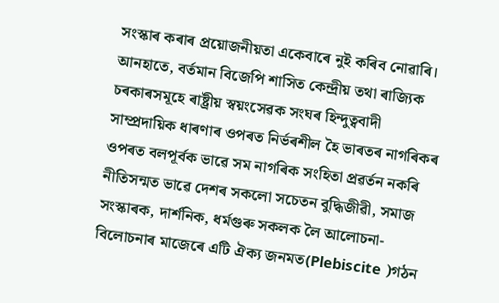সংস্কাৰ কৰাৰ প্ৰয়োজনীয়তা একেবাৰে নুই কৰিব নোৱাৰি। আনহাতে, বৰ্তমান বিজেপি শাসিত কেন্দ্ৰীয় তথা ৰাজ্যিক চৰকাৰসমূহে ৰাষ্ট্ৰীয় স্বয়ংসেৱক সংঘৰ হিন্দুত্ববাদী সাম্প্ৰদায়িক ধাৰণাৰ ওপৰত নিৰ্ভৰশীল হৈ ভাৰতৰ নাগৰিকৰ ওপৰত বলপূৰ্বক ভাৱে সম নাগৰিক সংহিতা প্ৰৱৰ্তন নকৰি নীতিসন্মত ভাৱে দেশৰ সকলো সচেতন বুদ্ধিজীৱী, সমাজ সংস্কাৰক, দাৰ্শনিক, ধৰ্মগুৰু সকলক লৈ আলোচনা-বিলোচনাৰ মাজেৰে এটি ঐক্য জনমত(Plebiscite )গঠন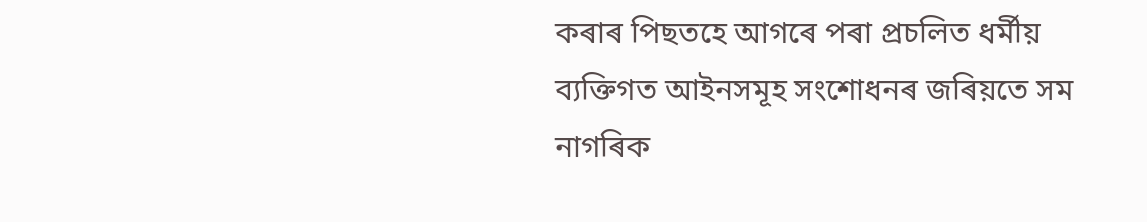কৰাৰ পিছতহে আগৰে পৰা প্ৰচলিত ধৰ্মীয় ব্যক্তিগত আইনসমূহ সংশোধনৰ জৰিয়তে সম নাগৰিক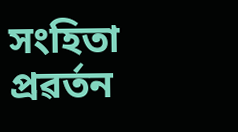সংহিতা প্ৰৱৰ্তন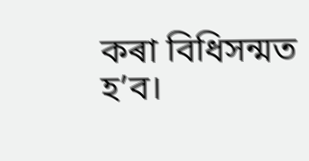কৰা বিধিসন্মত হ’ব।